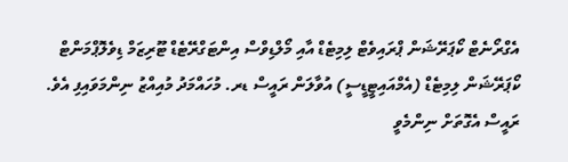އެގްރޯނެޓް ކޯޕަރޭޝަން ޕްރައިވެޓް ލިމިޓެޑް އާއި މޯލްޑިވްސް އިންޓަގްރޭޓެޑް ޓޫރިޒަމް ޑިވެލޮޕްމަންޓް ކޯޕަރޭޝަން ލިމިޓެޑް (އެމްއައިޓީޑީސީ) އުވާލަން ރައީސް ޑރ. މުހައްމަދު މުއިއްޒު ނިންމަވައިފި އެވެ.
ރައީސް އެގޮތަށް ނިންމެވީ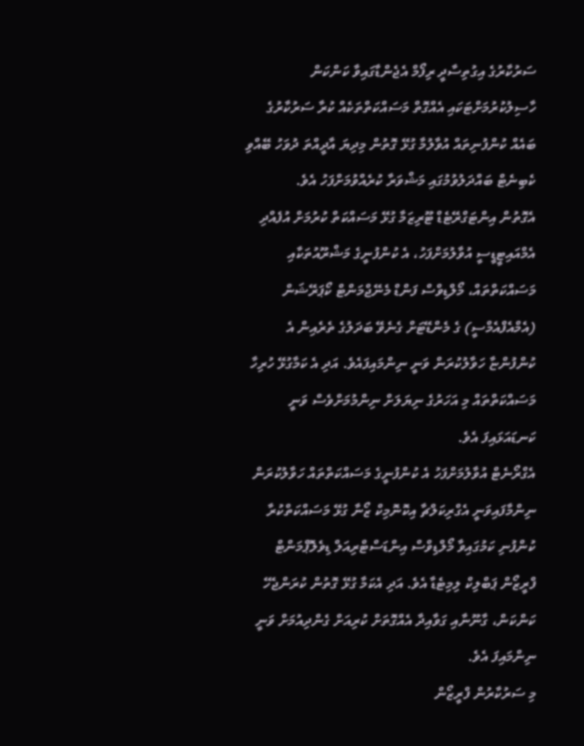ސަރުކާރުގެ އިގުތިސާދީ ރިފޯމް އެޖެންޑާގައިވާ ކަންކަން ހާސިލުކުރުމަށްޓަކައި އެއްގޮތް މަސައްކަތްތަކެއް ކުރާ ސަރުކާރުގެ ބައެއް ކުންފުނިތައް އުވާލުމާ ގުޅޭ ގޮތުން މިދިޔަ އާދީއްތަ ދުވަހު ބޭއްވި ކެބިނެޓް ބައްދަލުވުމުގައި މަޝްވަރާ ކުރެއްވުމަށްފަހު އެވެ.
އެގޮތުން އިންޓަގްރޭޓެޑް ޓޫރިޒަމާ ގުޅޭ މަސައްކަތް ކުރުމަށް އުފެއްދި އެމްއައިޓީޑީސީ އުވާލުމަށްފަހު، އެ ކުންފުނީގެ މަޝްރޫއުތަކާއި މަސައްކަތްތައް، މޯލްޑިވްސް ފަންޑް މެނޭޖްމަންޓް ކޯޕަރޭޝަން (އެމްއެފްއެމްސީ) ގެ މެންޑޭޓަށް ގެނެވޭ ބަދަލުގެ ތެރެއިން އެ ކުންފުންޏާ ހަވާލުކުރަން ވަނީ ނިންމައިފައެވެ. އަދި އެ ކަމާގުޅޭ ހުރިހާ މަސައްކަތްތައް މި އަހަރުގެ ނިޔަލަށް ނިންމުމަށްވެސް ވަނީ ކަނޑައަޅައިފަ އެވެ.
އެގްރޯނެޓް އުވާލުމަށްފަހު އެ ކުންފުނީގެ މަސައްކަތްތައް ހަވާލުކުރަން ނިންމާފައިވަނީ އެގްރިކަލްޗާ އިކޮނޮމިކް ޒޯނާ ގުޅޭ މަސައްކަތްކުރާ ކުންފުނި ކަމުގައިވާ މޯލްޑިވްސް އިންޑަސްޓްރިއަލް ޑިވެލޮޕްމަންޓް ފްރީޒޯން ޕަބްލިކް ލިމިޓެޑާ އެވެ. އަދި އެކަމާ ގުޅޭ ގޮތުން ކުރަންޖެހޭ ކަންކަން، ގާނޫނާއި ގަވާއިދާ އެއްގޮތަށް ކުރިއަށް ގެންދިއުމަށް ވަނީ ނިންމައިފަ އެވެ.
މި ސަރުކާރުން ފްރީޒޯން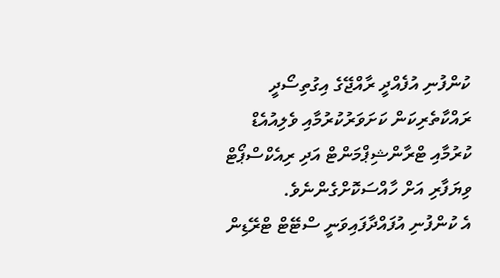ކުންފުނި އުފެއްދީ ރާއްޖޭގެ އިގުތިސޯދީ ރައްކާތެރިކަން ކަށަވަރުކުރުމާއި ވެލިއުއެޑް ކުރުމާއި ޓްރާންޝިޕްމަންޓް އަދި ރިއެކްސްޕޯޓް ވިޔަފާރި އަށް ހާއްސަކޮށްގެންނެވެ.
އެ ކުންފުނި އުފައްދާފައިވަނީ ސްޓޭޓް ޓްރޭޑިން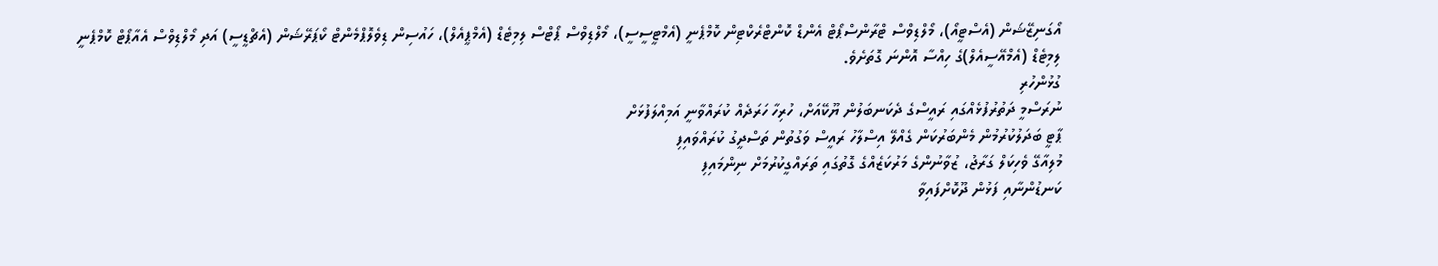އޯގަނިޒޭޝަން (އެސްޓީއޯ)، މޯލްޑިވްސް ޓްރާންސްޕޯޓް އެންޑް ކޮންޓްރެކްޓިން ކޮމްޕެނީ (އެމްޓީސީސީ)، މޯލްޑިވްސް ޕޯޓްސް ލިމިޓެޑް (އެމްޕީއެލް)، ހައުސިން ޑިވެލޮޕްމެންޓް ކޯޕަރޭޝަން (އެޗްޑީސީ) އަދި މޯލްޑިވްސް އެއާޕޯޓް ކޮމްޕެނީ ލިމިޓެޑް (އެމްއޭސީއެލް)ގެ ހިއްސާ އޮންނަ ގޮތަށެވެ.
ގުޅުންހުރި
ނުރަސްމީ ދަތުރުފުޅެއްގައި ރައީސްގެ ދެކަނބަލުން ޔޫކޭއަށް، ހުރިހާ ހަރަދެއް ކުރައްވާނީ އަމިއްލަފުޅަށް
ޕާޓީ ބަދަލުކުރުމުން މެންބަރުކަން ގެއްލޭ އިސްލާހު ރައީސް ވަގުތުން ތަސްދީގު ކުރައްވައިފި
މުލިއާގޭ ވެހިކަލް ގަރާޖު، ޒުވާނުންގެ މަރުކަޒެއްގެ ގޮތުގައި ތަރައްގީކުރުމަށް ނިންމައިފި
ކަނޑުންނާއި ފަޅުން ދޫކޮށްފައިވާ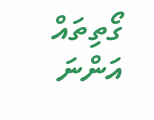ގޯތިތައް އަންނަ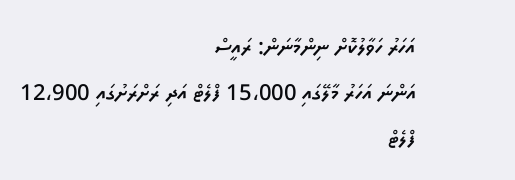އަހަރު ހަވާލުކޮށް ނިންމާނަން: ރައީސް
އަންނަ އަހަރު މާލޭގައި 15،000 ފްލެޓް އަދި ރަށްރަށުގައި 12،900 ފްލެޓް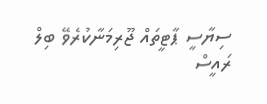ސިޔާސީ ޕާޓީތައް ޖޫރިމަނާކުރެވޭ ބިލް ރައީސް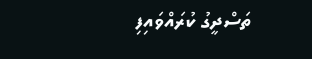ތަސްދީގު ކުރައްވައިފި